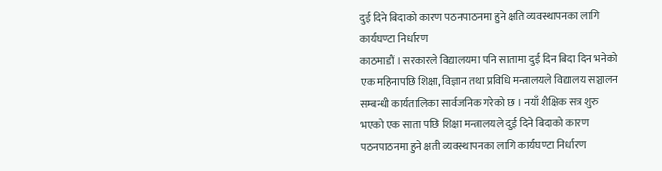दुई दिने बिदाको कारण पठनपाठनमा हुने क्षति व्यवस्थापनका लागि कार्यघण्टा निर्धारण
काठमाडौं । सरकारले विद्यालयमा पनि सातामा दुई दिन बिदा दिन भनेको एक महिनापछि शिक्षा, विज्ञान तथा प्रविधि मन्त्रालयले विद्यालय सञ्चालन सम्बन्धी कार्यतालिका सार्वजनिक गरेको छ । नयाँ शैक्षिक सत्र शुरु भएको एक साता पछि शिक्षा मन्त्रालयले दुई दिने बिदाको कारण पठनपाठनमा हुने क्षती व्यवस्थापनका लागि कार्यघण्टा निर्धारण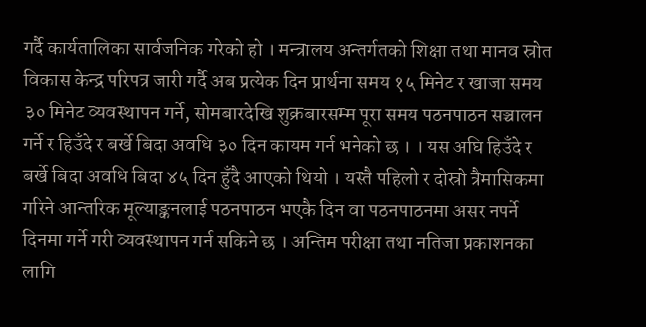गर्दै कार्यतालिका सार्वजनिक गरेको हो । मन्त्रालय अन्तर्गतको शिक्षा तथा मानव स्रोत विकास केन्द्र परिपत्र जारी गर्दै अब प्रत्येक दिन प्रार्थना समय १५ मिनेट र खाजा समय ३० मिनेट व्यवस्थापन गर्ने, सोमबारदेखि शुक्रबारसम्म पूरा समय पठनपाठन सञ्चालन गर्ने र हिउँदे र बर्खे बिदा अवधि ३० दिन कायम गर्न भनेको छ । । यस अघि हिउँदे र बर्खे बिदा अवधि बिदा ४५ दिन हुँदै आएको थियो । यस्तै पहिलो र दोस्रो त्रैमासिकमा गरिने आन्तरिक मूल्याङ्कनलाई पठनपाठन भएकै दिन वा पठनपाठनमा असर नपर्ने दिनमा गर्ने गरी व्यवस्थापन गर्न सकिने छ । अन्तिम परीक्षा तथा नतिजा प्रकाशनका लागि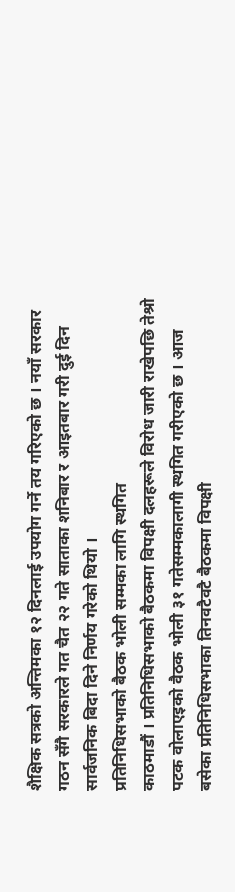शैक्षिक सत्रको अन्तिमका १२ दिनलाई उपयोग गर्ने तय गरिएको छ । नयाँ सरकार गठन सँगै सरकारले गत चैत २२ गते साताका शनिबार र आइतबार गरी दुई दिन सार्वजनिक बिदा दिने निर्णय गरेको थियो ।
प्रतिनिधिसभाको बैठक भोली सम्मका लागि स्थगित
काठमाडौं । प्रतिनिधिसभाको बैठकमा विपक्षी दलहरूले विरोध जारी राखेपछि तेश्रो पटक वोलाएइको वैठक भोली ३१ गतेसम्मकालागी स्थगित गरीएको छ । आज बसेका प्रतिनिधिसभाका तिनवटैवटै बैठकमा विपक्षी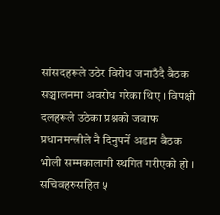सांसदहरूले उठेर विरोध जनाउँदै बैठक सञ्चालनमा अवरोध गरेका थिए । विपक्षी दलहरूले उठेका प्रश्नको जवाफ प्रधानमन्त्रीले नै दिनुपर्ने अडान बैठक भोली सम्मकालागी स्थगित गरीएको हो ।
सचिवहरुसहित ५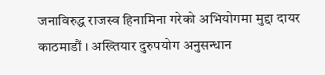जनाविरुद्ध राजस्व हिनामिना गरेको अभियोगमा मुद्दा दायर
काठमाडौं । अख्तियार दुरुपयोग अनुसन्धान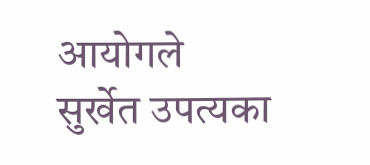आयोगले सुर्खेत उपत्यका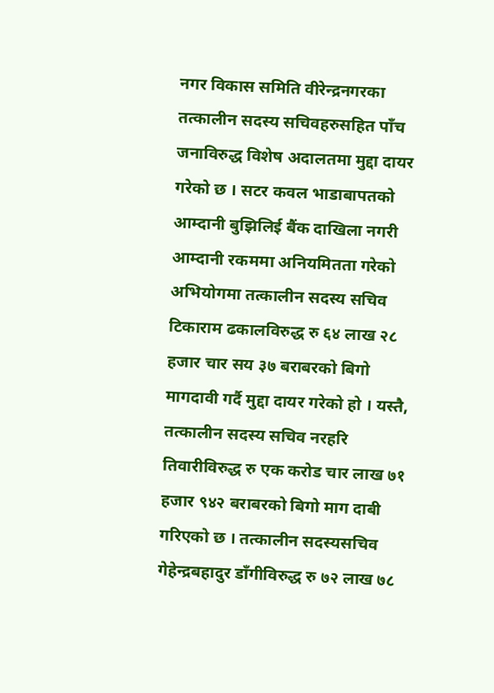नगर विकास समिति वीरेन्द्रनगरका तत्कालीन सदस्य सचिवहरुसहित पाँच जनाविरुद्ध विशेष अदालतमा मुद्दा दायर गरेको छ । सटर कवल भाडाबापतको आम्दानी बुझिलिई बैंक दाखिला नगरी आम्दानी रकममा अनियमितता गरेको अभियोगमा तत्कालीन सदस्य सचिव टिकाराम ढकालविरुद्ध रु ६४ लाख २८ हजार चार सय ३७ बराबरको बिगो मागदावी गर्दै मुद्दा दायर गरेको हो । यस्तै, तत्कालीन सदस्य सचिव नरहरि तिवारीविरुद्ध रु एक करोड चार लाख ७१ हजार ९४२ बराबरको बिगो माग दाबी गरिएको छ । तत्कालीन सदस्यसचिव गेहेन्द्रबहादुर डाँगीविरुद्ध रु ७२ लाख ७८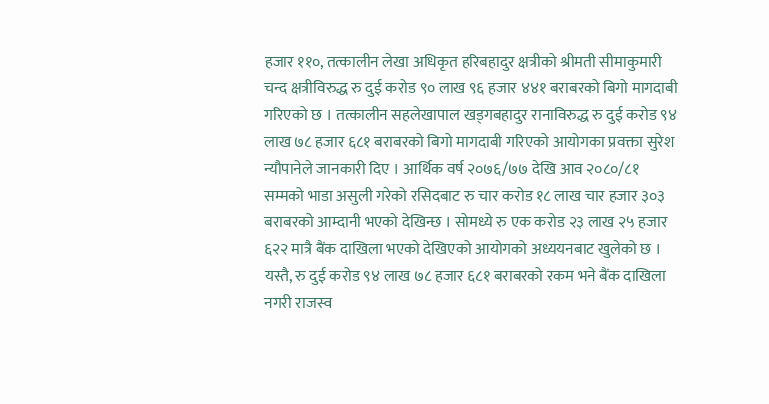हजार ११०, तत्कालीन लेखा अधिकृत हरिबहादुर क्षत्रीको श्रीमती सीमाकुमारी चन्द क्षत्रीविरुद्ध रु दुई करोड ९० लाख ९६ हजार ४४१ बराबरको बिगो मागदाबी गरिएको छ । तत्कालीन सहलेखापाल खड्गबहादुर रानाविरुद्ध रु दुई करोड ९४ लाख ७८ हजार ६८१ बराबरको बिगो मागदाबी गरिएको आयोगका प्रवक्ता सुरेश न्यौपानेले जानकारी दिए । आर्थिक वर्ष २०७६/७७ देखि आव २०८०/८१ सम्मको भाडा असुली गरेको रसिदबाट रु चार करोड १८ लाख चार हजार ३०३ बराबरको आम्दानी भएको देखिन्छ । सोमध्ये रु एक करोड २३ लाख २५ हजार ६२२ मात्रै बैंक दाखिला भएको देखिएको आयोगको अध्ययनबाट खुलेको छ । यस्तै, रु दुई करोड ९४ लाख ७८ हजार ६८१ बराबरको रकम भने बैंक दाखिला नगरी राजस्व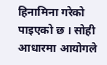हिनामिना गरेको पाइएको छ । सोही आधारमा आयोगले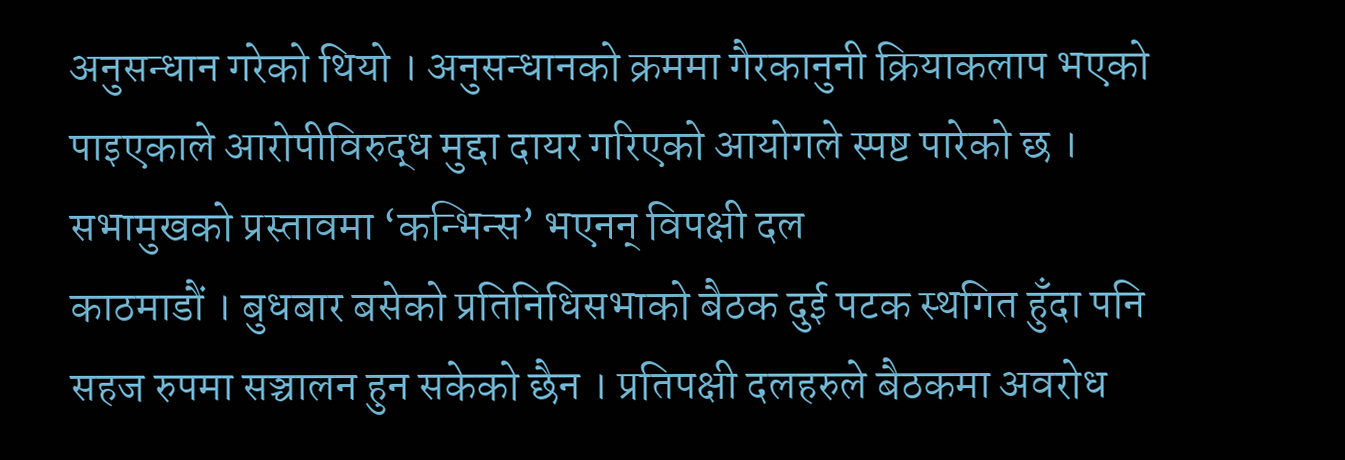अनुसन्धान गरेको थियो । अनुसन्धानको क्रममा गैरकानुनी क्रियाकलाप भएको पाइएकाले आरोपीविरुद्ध मुद्दा दायर गरिएको आयोगले स्पष्ट पारेको छ ।
सभामुखको प्रस्तावमा ‘कन्भिन्स’ भएनन् विपक्षी दल
काठमाडौं । बुधबार बसेको प्रतिनिधिसभाको बैठक दुई पटक स्थगित हुँदा पनि सहज रुपमा सञ्चालन हुन सकेको छैन । प्रतिपक्षी दलहरुले बैठकमा अवरोध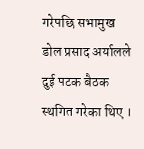गरेपछि सभामुख डोल प्रसाद अर्यालले दुई पटक बैठक स्थगित गरेका थिए ।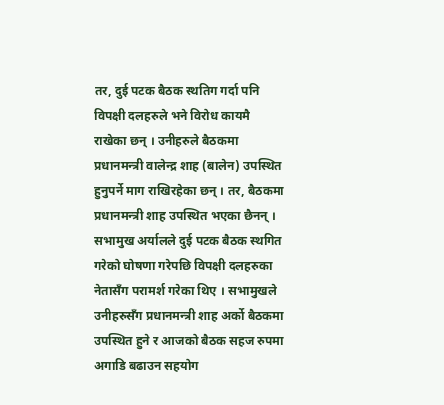तर, दुई पटक बैठक स्थतिग गर्दा पनि विपक्षी दलहरुले भने विरोध कायमै राखेका छन् । उनीहरुले बैठकमा प्रधानमन्त्री वालेन्द्र शाह (बालेन) उपस्थित हुनुपर्ने माग राखिरहेका छन् । तर, बैठकमा प्रधानमन्त्री शाह उपस्थित भएका छैनन् । सभामुख अर्यालले दुई पटक बैठक स्थगित गरेको घोषणा गरेपछि विपक्षी दलहरुका नेतासँग परामर्श गरेका थिए । सभामुखले उनीहरुसँग प्रधानमन्त्री शाह अर्को बैठकमा उपस्थित हुने र आजको बैठक सहज रुपमा अगाडि बढाउन सहयोग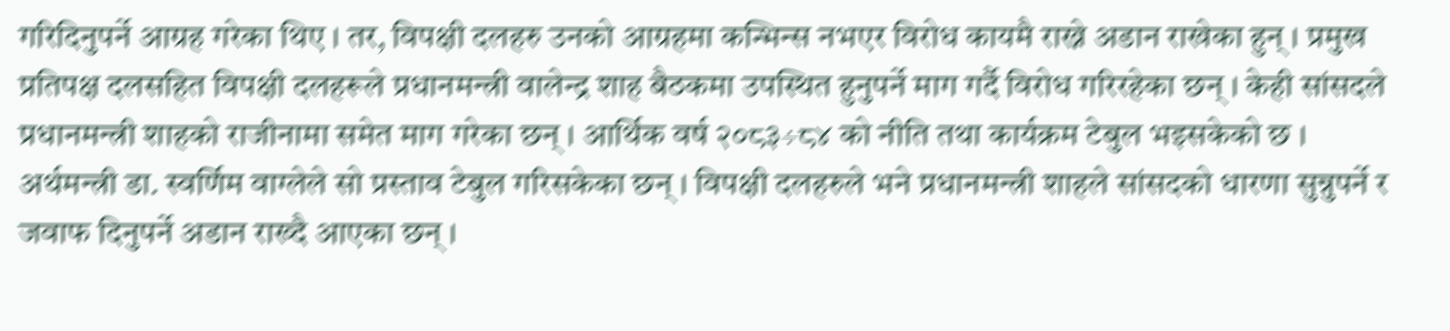गरिदिनुपर्ने आग्रह गरेका थिए । तर, विपक्षी दलहरु उनको आग्रहमा कन्भिन्स नभएर विरोध कायमै राख्ने अडान राखेका हुन् । प्रमुख प्रतिपक्ष दलसहित विपक्षी दलहरूले प्रधानमन्त्री वालेन्द्र शाह बैठकमा उपस्थित हुनुपर्ने माग गर्दै विरोध गरिरहेका छन् । केही सांसदले प्रधानमन्त्री शाहको राजीनामा समेत माग गरेका छन् । आर्थिक वर्ष २०८३÷८४ को नीति तथा कार्यक्रम टेबुल भइसकेको छ । अर्थमन्त्री डा. स्वर्णिम वाग्लेले सो प्रस्ताव टेबुल गरिसकेका छन् । विपक्षी दलहरुले भने प्रधानमन्त्री शाहले सांसदको धारणा सुन्नुपर्ने र जवाफ दिनुपर्ने अडान राख्दै आएका छन् ।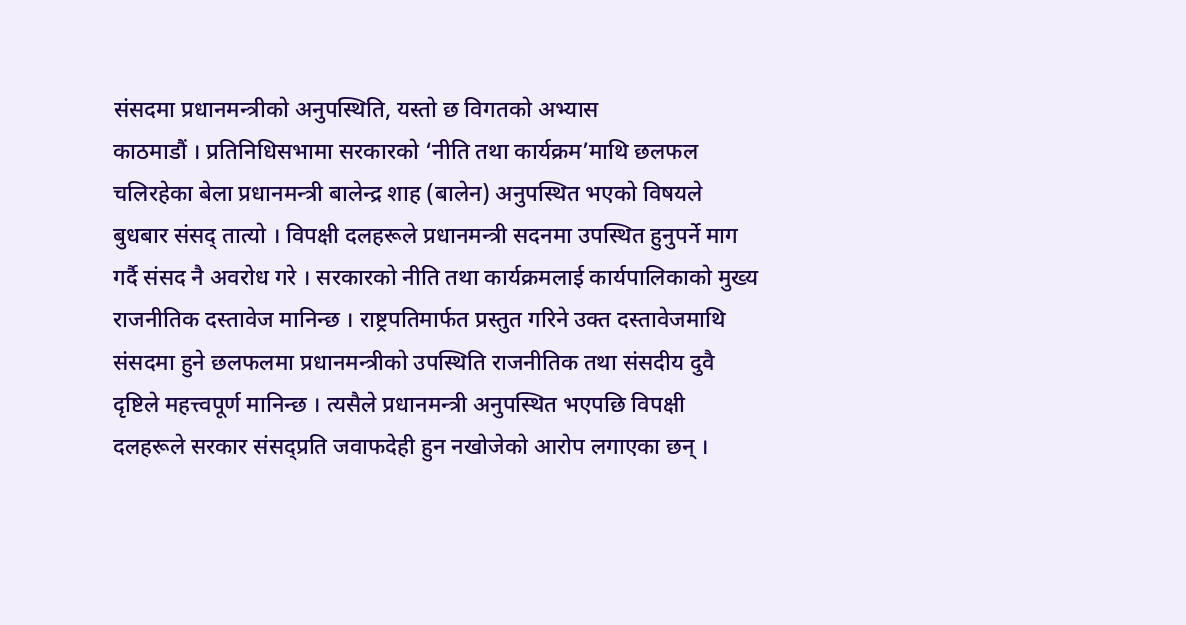संसदमा प्रधानमन्त्रीको अनुपस्थिति, यस्तो छ विगतको अभ्यास
काठमाडौं । प्रतिनिधिसभामा सरकारको ‘नीति तथा कार्यक्रम’माथि छलफल चलिरहेका बेला प्रधानमन्त्री बालेन्द्र शाह (बालेन) अनुपस्थित भएको विषयले बुधबार संसद् तात्यो । विपक्षी दलहरूले प्रधानमन्त्री सदनमा उपस्थित हुनुपर्ने माग गर्दै संसद नै अवरोध गरे । सरकारको नीति तथा कार्यक्रमलाई कार्यपालिकाको मुख्य राजनीतिक दस्तावेज मानिन्छ । राष्ट्रपतिमार्फत प्रस्तुत गरिने उक्त दस्तावेजमाथि संसदमा हुने छलफलमा प्रधानमन्त्रीको उपस्थिति राजनीतिक तथा संसदीय दुवै दृष्टिले महत्त्वपूर्ण मानिन्छ । त्यसैले प्रधानमन्त्री अनुपस्थित भएपछि विपक्षी दलहरूले सरकार संसद्प्रति जवाफदेही हुन नखोजेको आरोप लगाएका छन् ।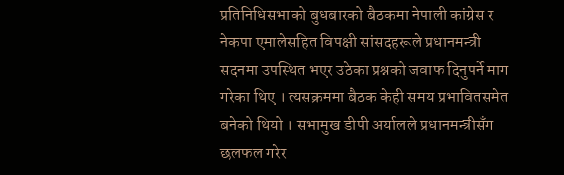प्रतिनिधिसभाको बुधबारको बैठकमा नेपाली कांग्रेस र नेकपा एमालेसहित विपक्षी सांसदहरूले प्रधानमन्त्री सदनमा उपस्थित भएर उठेका प्रश्नको जवाफ दिनुपर्ने माग गरेका थिए । त्यसक्रममा बैठक केही समय प्रभावितसमेत बनेको थियो । सभामुख डीपी अर्यालले प्रधानमन्त्रीसँग छलफल गरेर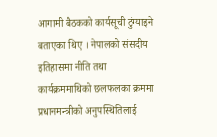आगामी बैठकको कार्यसूची टुंग्याइने बताएका थिए । नेपालको संसदीय इतिहासमा नीति तथा कार्यक्रममाथिको छलफलका क्रममा प्रधानमन्त्रीको अनुपस्थितिलाई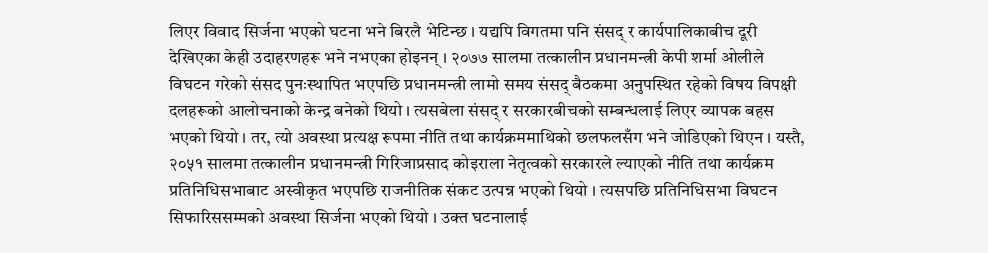लिएर विवाद सिर्जना भएको घटना भने बिरलै भेटिन्छ । यद्यपि विगतमा पनि संसद् र कार्यपालिकाबीच दूरी देखिएका केही उदाहरणहरू भने नभएका होइनन् । २०७७ सालमा तत्कालीन प्रधानमन्त्री केपी शर्मा ओलीले विघटन गरेको संसद पुनःस्थापित भएपछि प्रधानमन्त्री लामो समय संसद् बैठकमा अनुपस्थित रहेको विषय विपक्षी दलहरूको आलोचनाको केन्द्र बनेको थियो । त्यसबेला संसद् र सरकारबीचको सम्बन्धलाई लिएर व्यापक बहस भएको थियो । तर, त्यो अवस्था प्रत्यक्ष रूपमा नीति तथा कार्यक्रममाथिको छलफलसँग भने जोडिएको थिएन । यस्तै, २०५१ सालमा तत्कालीन प्रधानमन्त्री गिरिजाप्रसाद कोइराला नेतृत्वको सरकारले ल्याएको नीति तथा कार्यक्रम प्रतिनिधिसभाबाट अस्वीकृत भएपछि राजनीतिक संकट उत्पन्न भएको थियो । त्यसपछि प्रतिनिधिसभा विघटन सिफारिससम्मको अवस्था सिर्जना भएको थियो । उक्त घटनालाई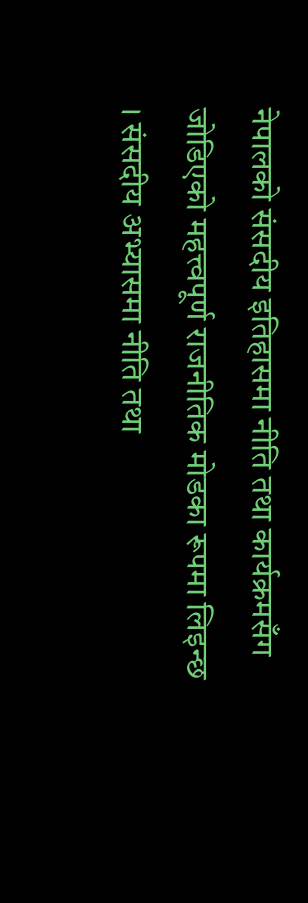नेपालको संसदीय इतिहासमा नीति तथा कार्यक्रमसँग जोडिएको महत्त्वपूर्ण राजनीतिक मोडका रूपमा लिइन्छ । संसदीय अभ्यासमा नीति तथा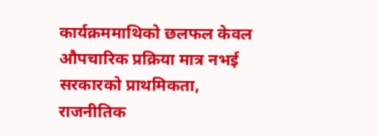कार्यक्रममाथिको छलफल केवल औपचारिक प्रक्रिया मात्र नभई सरकारको प्राथमिकता, राजनीतिक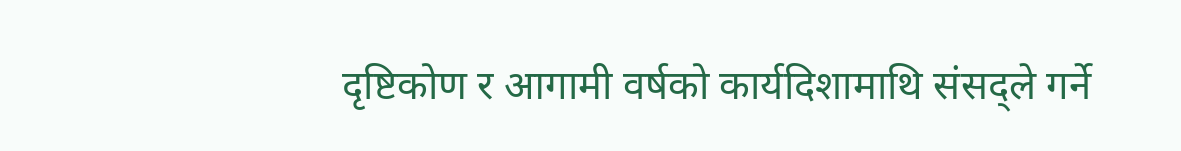दृष्टिकोण र आगामी वर्षको कार्यदिशामाथि संसद्ले गर्ने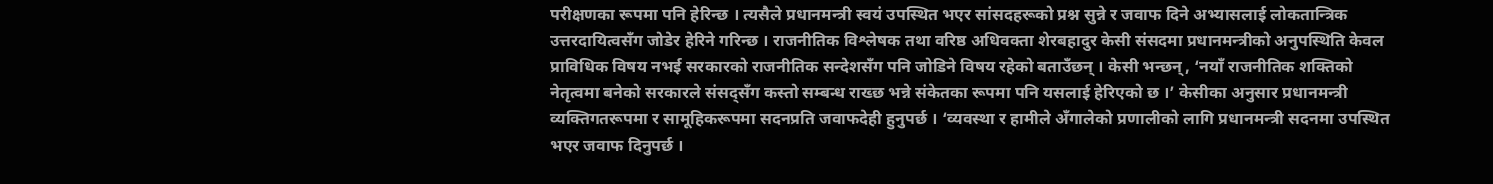परीक्षणका रूपमा पनि हेरिन्छ । त्यसैले प्रधानमन्त्री स्वयं उपस्थित भएर सांसदहरूको प्रश्न सुन्ने र जवाफ दिने अभ्यासलाई लोकतान्त्रिक उत्तरदायित्वसँग जोडेर हेरिने गरिन्छ । राजनीतिक विश्लेषक तथा वरिष्ठ अधिवक्ता शेरबहादुर केसी संसदमा प्रधानमन्त्रीको अनुपस्थिति केवल प्राविधिक विषय नभई सरकारको राजनीतिक सन्देशसँग पनि जोडिने विषय रहेको बताउँछन् । केसी भन्छन्, ‘नयाँ राजनीतिक शक्तिको नेतृत्वमा बनेको सरकारले संसद्सँग कस्तो सम्बन्ध राख्छ भन्ने संकेतका रूपमा पनि यसलाई हेरिएको छ ।’ केसीका अनुसार प्रधानमन्त्री व्यक्तिगतरूपमा र सामूहिकरूपमा सदनप्रति जवाफदेही हुनुपर्छ । ‘व्यवस्था र हामीले अँगालेको प्रणालीको लागि प्रधानमन्त्री सदनमा उपस्थित भएर जवाफ दिनुपर्छ ।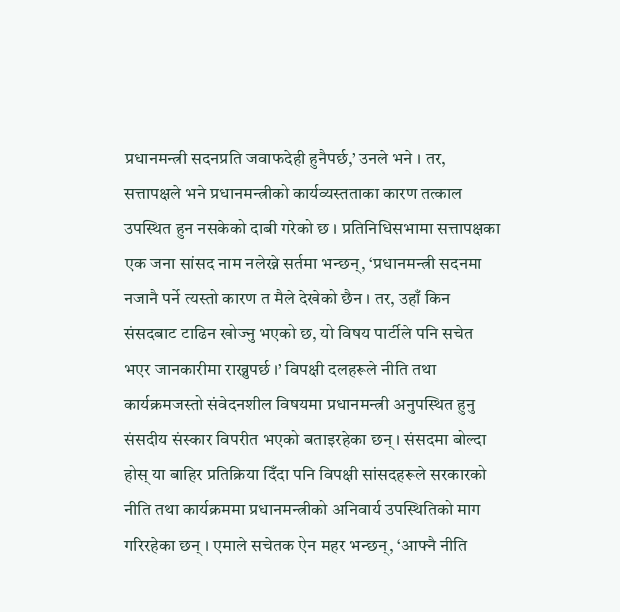प्रधानमन्त्री सदनप्रति जवाफदेही हुनैपर्छ,’ उनले भने । तर, सत्तापक्षले भने प्रधानमन्त्रीको कार्यव्यस्तताका कारण तत्काल उपस्थित हुन नसकेको दाबी गरेको छ । प्रतिनिधिसभामा सत्तापक्षका एक जना सांसद नाम नलेख्ने सर्तमा भन्छन्, ‘प्रधानमन्त्री सदनमा नजानै पर्ने त्यस्तो कारण त मैले देखेको छैन । तर, उहाँ किन संसदबाट टाढिन खोज्नु भएको छ, यो विषय पार्टीले पनि सचेत भएर जानकारीमा राख्नुपर्छ ।’ विपक्षी दलहरूले नीति तथा कार्यक्रमजस्तो संवेदनशील विषयमा प्रधानमन्त्री अनुपस्थित हुनु संसदीय संस्कार विपरीत भएको बताइरहेका छन् । संसदमा बोल्दा होस् या बाहिर प्रतिक्रिया दिँदा पनि विपक्षी सांसदहरूले सरकारको नीति तथा कार्यक्रममा प्रधानमन्त्रीको अनिवार्य उपस्थितिको माग गरिरहेका छन् । एमाले सचेतक ऐन महर भन्छन्, ‘आफ्नै नीति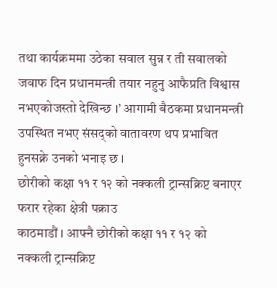तथा कार्यक्रममा उठेका सवाल सुन्न र ती सवालको जवाफ दिन प्रधानमन्त्री तयार नहुनु आफैप्रति विश्वास नभएकोजस्तो देखिन्छ ।’ आगामी बैठकमा प्रधानमन्त्री उपस्थित नभए संसद्को वातावरण थप प्रभावित हुनसक्ने उनको भनाइ छ ।
छोरीको कक्षा ११ र १२ को नक्कली ट्रान्सक्रिप्ट बनाएर फरार रहेका क्षेत्री पक्राउ
काठमाडौं । आफ्नै छोरीको कक्षा ११ र १२ को नक्कली ट्रान्सक्रिप्ट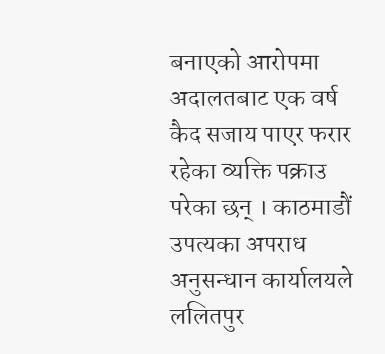बनाएको आरोपमा अदालतबाट एक वर्ष कैद सजाय पाएर फरार रहेका व्यक्ति पक्राउ परेका छन् । काठमाडौं उपत्यका अपराध अनुसन्धान कार्यालयले ललितपुर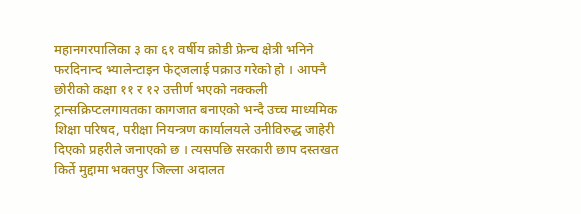महानगरपालिका ३ का ६१ वर्षीय क्रोडी फ्रेन्च क्षेत्री भनिने फरदिनान्द भ्यालेन्टाइन फेट्जलाई पक्राउ गरेको हो । आफ्नै छोरीको कक्षा ११ र १२ उत्तीर्ण भएको नक्कली ट्रान्सक्रिप्टलगायतका कागजात बनाएको भन्दै उच्च माध्यमिक शिक्षा परिषद, परीक्षा नियन्त्रण कार्यालयले उनीविरुद्ध जाहेरी दिएको प्रहरीले जनाएको छ । त्यसपछि सरकारी छाप दस्तखत किर्ते मुद्दामा भक्तपुर जिल्ला अदालत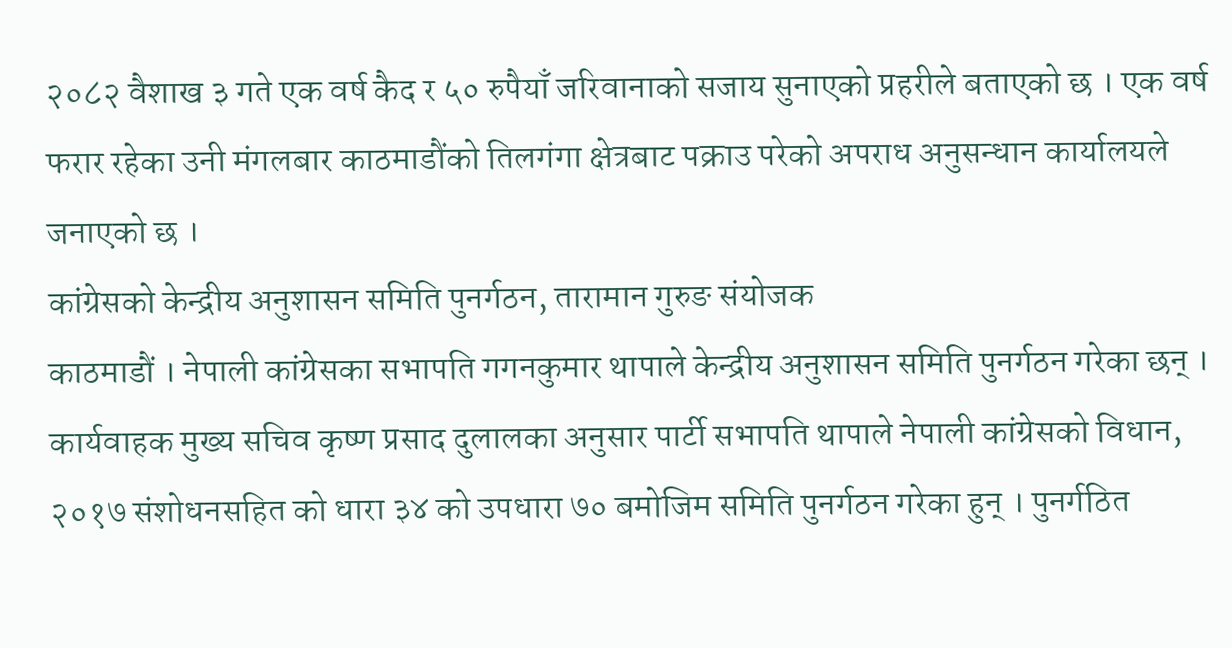२०८२ वैशाख ३ गते एक वर्ष कैद र ५० रुपैयाँ जरिवानाको सजाय सुनाएको प्रहरीले बताएको छ । एक वर्ष फरार रहेका उनी मंगलबार काठमाडौंको तिलगंगा क्षेत्रबाट पक्राउ परेको अपराध अनुसन्धान कार्यालयले जनाएको छ ।
कांग्रेसको केन्द्रीय अनुशासन समिति पुनर्गठन, तारामान गुरुङ संयोजक
काठमाडौं । नेपाली कांग्रेसका सभापति गगनकुमार थापाले केन्द्रीय अनुशासन समिति पुनर्गठन गरेका छन् । कार्यवाहक मुख्य सचिव कृष्ण प्रसाद दुलालका अनुसार पार्टी सभापति थापाले नेपाली कांग्रेसको विधान, २०१७ संशोधनसहित को धारा ३४ को उपधारा ७० बमोजिम समिति पुनर्गठन गरेका हुन् । पुनर्गठित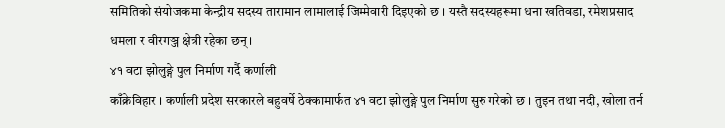समितिको संयोजकमा केन्द्रीय सदस्य तारामान लामालाई जिम्मेवारी दिइएको छ । यस्तै सदस्यहरूमा धना खतिवडा, रमेशप्रसाद धमला र वीरगञ्ज क्षेत्री रहेका छन् ।
४१ वटा झोलुङ्गे पुल निर्माण गर्दै कर्णाली
काँक्रेविहार । कर्णाली प्रदेश सरकारले बहुवर्षे ठेक्कामार्फत ४१ वटा झोलुङ्गे पुल निर्माण सुरु गरेको छ । तुइन तथा नदी, खोला तर्न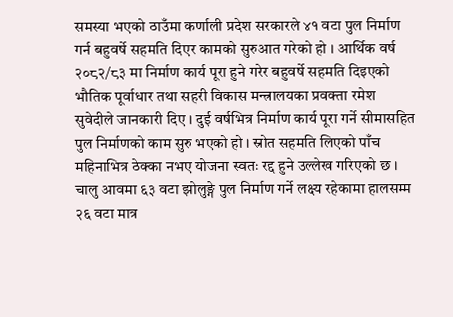समस्या भएको ठाउँमा कर्णाली प्रदेश सरकारले ४१ वटा पुल निर्माण गर्न बहुवर्षे सहमति दिएर कामको सुरुआत गरेको हो । आर्थिक वर्ष २०८२/८३ मा निर्माण कार्य पूरा हुने गरेर बहुवर्षे सहमति दिइएको भौतिक पूर्वाधार तथा सहरी विकास मन्त्रालयका प्रवक्ता रमेश सुवेदीले जानकारी दिए । दुई वर्षभित्र निर्माण कार्य पूरा गर्ने सीमासहित पुल निर्माणको काम सुरु भएको हो । स्रोत सहमति लिएको पाँच महिनाभित्र ठेक्का नभए योजना स्वतः रद्द हुने उल्लेख गरिएको छ । चालु आवमा ६३ वटा झोलुङ्गे पुल निर्माण गर्ने लक्ष्य रहेकामा हालसम्म २६ वटा मात्र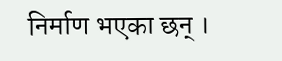निर्माण भएका छन् ।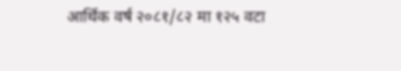आर्थिक वर्ष २०८१/८२ मा १२५ वटा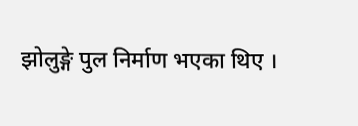झोलुङ्गे पुल निर्माण भएका थिए ।